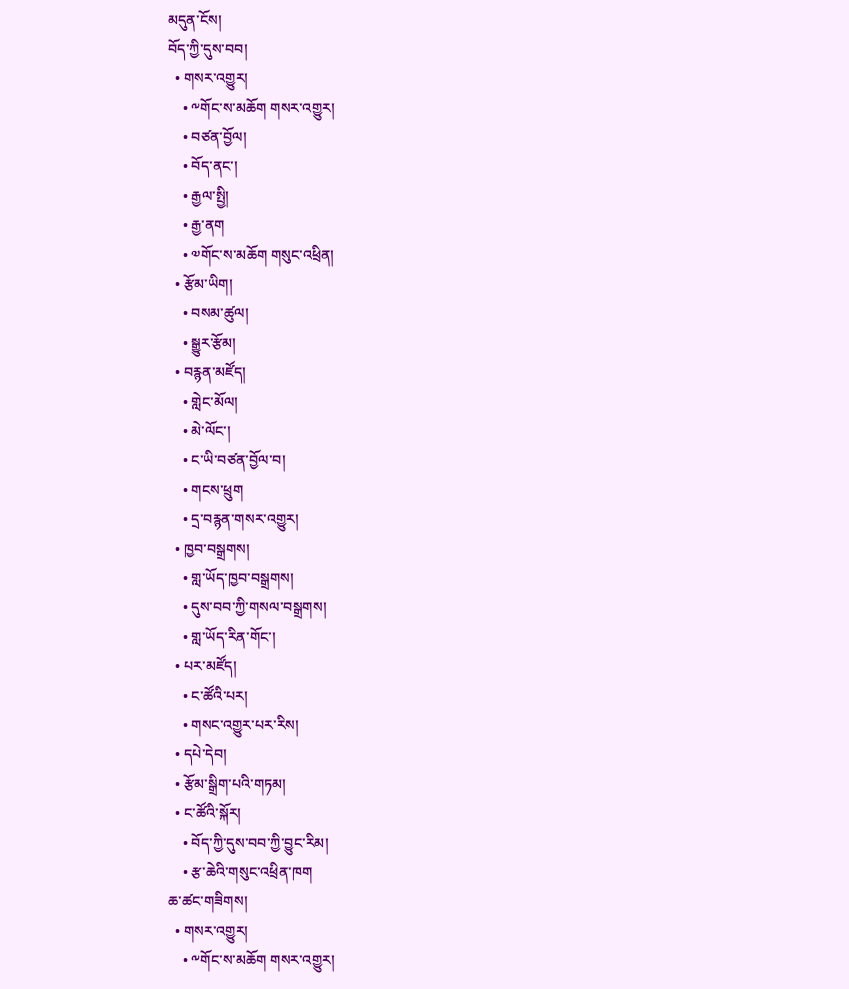མདུན་ངོས།
བོད་ཀྱི་དུས་བབ།
  • གསར་འགྱུར།
    • ༸གོང་ས་མཆོག གསར་འགྱུར།
    • བཙན་བྱོལ།
    • བོད་ནང་།
    • རྒྱལ་སྤྱི།
    • རྒྱ་ནག
    • ༧གོང་ས་མཆོག གསུང་འཕྲིན།
  • རྩོམ་ཡིག།
    • བསམ་ཚུལ།
    • སྒྱུར་རྩོམ།
  • བརྙན་མཛོད།
    • གླེང་མོལ།
    • མེ་ལོང་།
    • ང་ཡི་བཙན་བྱོལ་བ།
    • གངས་ཕྲུག
    • དྲ་བརྙན་གསར་འགྱུར།
  • ཁྱབ་བསྒྲགས།
    • གླ་ཡོད་ཁྱབ་བསྒྲགས།
    • དུས་བབ་ཀྱི་གསལ་བསྒྲགས།
    • གླ་ཡོད་རིན་གོང་།
  • པར་མཛོད།
    • ང་ཚོའི་པར།
    • གསང་འགྱུར་པར་རིས།
  • དཔེ་དེབ།
  • རྩོམ་སྒྲིག་པའི་གཏམ།
  • ང་ཚོའི་སྐོར།
    • བོད་ཀྱི་དུས་བབ་ཀྱི་བྱུང་རིམ།
    • རྩ་ཆེའི་གསུང་འཕྲིན་ཁག
ཆ་ཚང་གཟིགས།
  • གསར་འགྱུར།
    • ༸གོང་ས་མཆོག གསར་འགྱུར།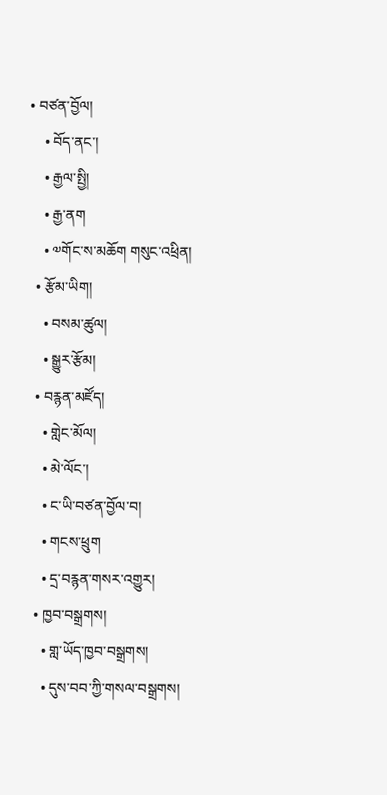• བཙན་བྱོལ།
    • བོད་ནང་།
    • རྒྱལ་སྤྱི།
    • རྒྱ་ནག
    • ༧གོང་ས་མཆོག གསུང་འཕྲིན།
  • རྩོམ་ཡིག།
    • བསམ་ཚུལ།
    • སྒྱུར་རྩོམ།
  • བརྙན་མཛོད།
    • གླེང་མོལ།
    • མེ་ལོང་།
    • ང་ཡི་བཙན་བྱོལ་བ།
    • གངས་ཕྲུག
    • དྲ་བརྙན་གསར་འགྱུར།
  • ཁྱབ་བསྒྲགས།
    • གླ་ཡོད་ཁྱབ་བསྒྲགས།
    • དུས་བབ་ཀྱི་གསལ་བསྒྲགས།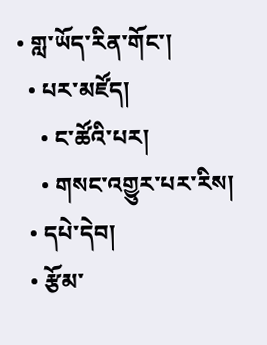• གླ་ཡོད་རིན་གོང་།
  • པར་མཛོད།
    • ང་ཚོའི་པར།
    • གསང་འགྱུར་པར་རིས།
  • དཔེ་དེབ།
  • རྩོམ་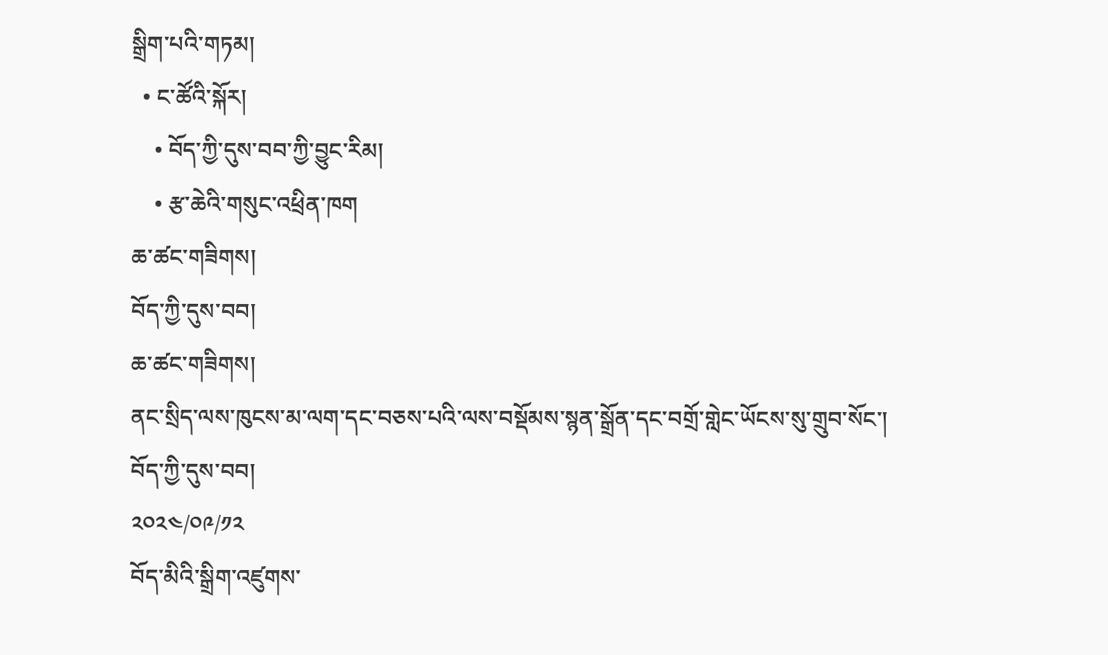སྒྲིག་པའི་གཏམ།
  • ང་ཚོའི་སྐོར།
    • བོད་ཀྱི་དུས་བབ་ཀྱི་བྱུང་རིམ།
    • རྩ་ཆེའི་གསུང་འཕྲིན་ཁག
ཆ་ཚང་གཟིགས།
བོད་ཀྱི་དུས་བབ།
ཆ་ཚང་གཟིགས།
ནང་སྲིད་ལས་ཁུངས་མ་ལག་དང་བཅས་པའི་ལས་བསྡོམས་སྙན་སྒྲོན་དང་བགྲོ་གླེང་ཡོངས་སུ་གྲུབ་སོང་།
བོད་ཀྱི་དུས་བབ།
༢༠༢༤/༠༩/༡༢
བོད་མིའི་སྒྲིག་འཛུགས་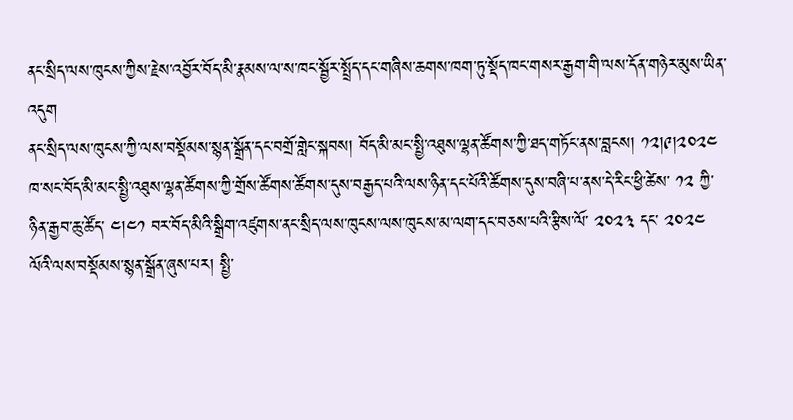ནང་སྲིད་ལས་ཁུངས་ཀྱིས་རྗེས་འབྱོར་བོད་མི་རྣམས་ལ་ས་ཁང་སྦྱོར་སྤྲོད་དང་གཞིས་ཆགས་ཁག་ཏུ་སྡོད་ཁང་གསར་རྒྱག་གི་ལས་དོན་གཉེར་མུས་ཡིན་འདུག
ནང་སྲིད་ལས་ཁུངས་ཀྱི་ལས་བསྡོམས་སྙན་སྒྲོན་དང་བགྲོ་གླེང་སྐབས། བོད་མི་མང་སྤྱི་འཐུས་ལྷན་ཚོགས་ཀྱི་ཐད་གཏོང་ནས་བླངས། ༡༢།༩།༢༠༢༤
ཁ་སང་བོད་མི་མང་སྤྱི་འཐུས་ལྷན་ཚོགས་ཀྱི་གྲོས་ཚོགས་ཚོགས་དུས་བརྒྱད་པའི་ལས་ཉིན་དང་པོའི་ཚོགས་དུས་བཞི་པ་ནས་དེ་རིང་ཕྱི་ཚེས་ ༡༢ ཀྱི་ཉིན་རྒྱབ་ཆུ་ཚོད་ ༤།༤༡ བར་བོད་མིའི་སྒྲིག་འཛུགས་ནང་སྲིད་ལས་ཁུངས་ལས་ཁུངས་མ་ལག་དང་བཅས་པའི་རྩིས་ལོ་ ༢༠༢༣ དང་ ༢༠༢༤ ལོའི་ལས་བསྡོམས་སྙན་སྒྲོན་ཞུས་པར། སྤྱི་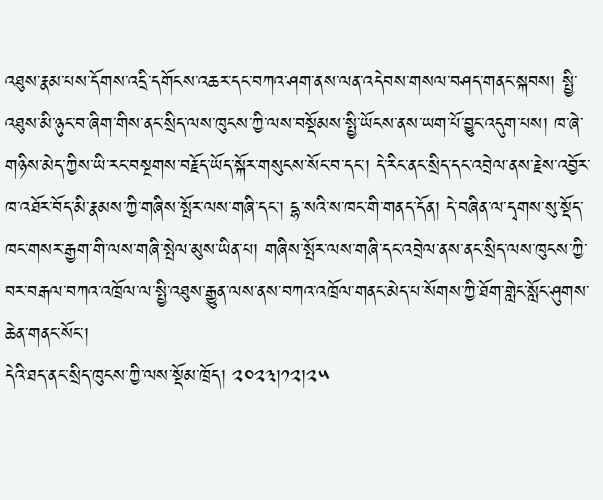འཐུས་རྣམ་པས་དོགས་འདྲི་དགོངས་འཆར་དང་བཀའ་ཤག་ནས་ལན་འདེབས་གསལ་བཤད་གནང་སྐབས། སྤྱི་འཐུས་མི་ཉུང་བ་ཞིག་གིས་ནང་སྲིད་ལས་ཁུངས་ཀྱི་ལས་བསྡོམས་སྤྱི་ཡོངས་ནས་ཡག་པོ་བྱུང་འདུག་པས། ཁ་ཞེ་གཉིས་མེད་ཀྱིས་ཡི་རང་བསྔགས་བརྗོད་ཡོད་སྐོར་གསུངས་སོང་བ་དང་། དེ་རིང་ནང་སྲིད་དང་འབྲེལ་ནས་རྗེས་འབྱོར་ཁ་འཐོར་བོད་མི་རྣམས་ཀྱི་གཞིས་སྤོར་ལས་གཞི་དང་། དྷ་སའི་ས་ཁང་གི་གནད་དོན། དེ་བཞིན་ལ་དྭགས་སུ་སྡོད་ཁང་གསར་རྒྱག་གི་ལས་གཞི་སྤེལ་མུས་ཡིན་པ། གཞིས་སྤོར་ལས་གཞི་དང་འབྲེལ་ནས་ནང་སྲིད་ལས་ཁུངས་ཀྱི་བར་བརྒལ་བཀའ་འཁྲོལ་ལ་སྤྱི་འཐུས་རྒྱུན་ལས་ནས་བཀའ་འཁྲོལ་གནང་མེད་པ་སོགས་ཀྱི་ཐོག་གླེང་སློང་ཤུགས་ཆེན་གནང་སོང་།
དེའི་ཐད་ནང་སྲིད་ཁུངས་ཀྱི་ལས་སྡོམ་ཁྲོད། ༢༠༢༣།༡༢།༢༥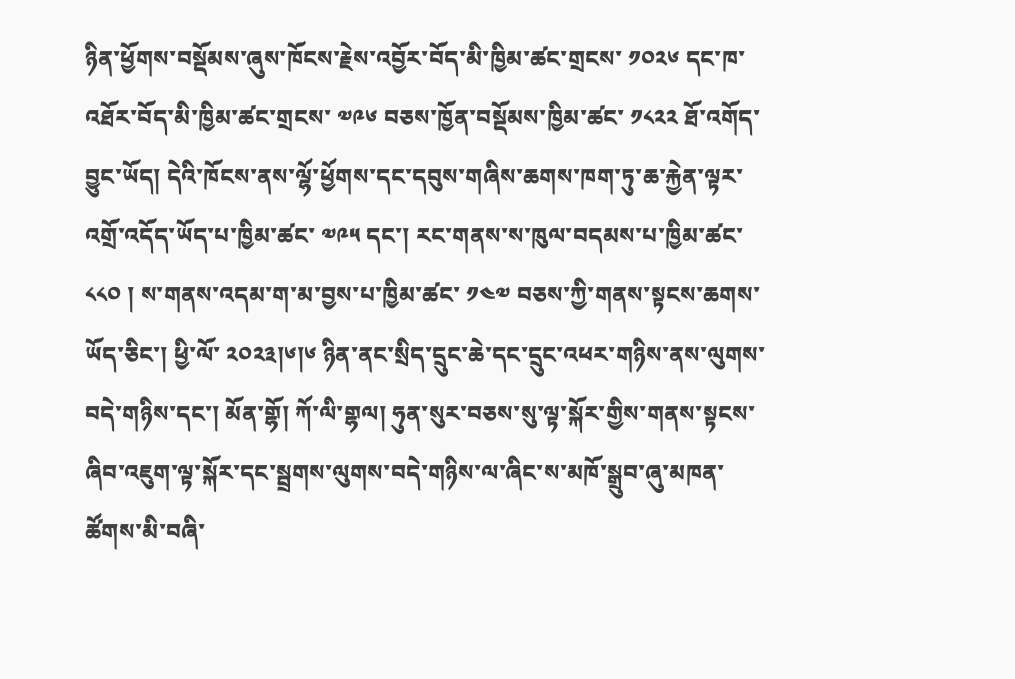ཉིན་ཕྱོགས་བསྡོམས་ཞུས་ཁོངས་རྗེས་འབྱོར་བོད་མི་ཁྱིམ་ཚང་གྲངས་ ༡༠༢༦ དང་ཁ་འཐོར་བོད་མི་ཁྱིམ་ཚང་གྲངས་ ༧༩༦ བཅས་ཁྱོན་བསྡོམས་ཁྱིམ་ཚང་ ༡༨༢༢ ཐོ་འགོད་བྱུང་ཡོད། དེའི་ཁོངས་ནས་ལྷོ་ཕྱོགས་དང་དབུས་གཞིས་ཆགས་ཁག་ཏུ་ཆ་རྐྱེན་ལྟར་འགྲོ་འདོད་ཡོད་པ་ཁྱིམ་ཚང་ ༧༩༥ དང་། རང་གནས་ས་ཁུལ་བདམས་པ་ཁྱིམ་ཚང་ ༨༨༠ ། ས་གནས་འདམ་ག་མ་བྱས་པ་ཁྱིམ་ཚང་ ༡༤༧ བཅས་ཀྱི་གནས་སྟངས་ཆགས་ཡོད་ཅིང་། ཕྱི་ལོ་ ༢༠༢༣།༦།༦ ཉིན་ནང་སྲིད་དྲུང་ཆེ་དང་དྲུང་འཕར་གཉིས་ནས་ལུགས་བདེ་གཉིས་དང་། མོན་གྷོ། ཀོ་ལི་གྷལ། ཧུན་སུར་བཅས་སུ་ལྟ་སྐོར་གྱིས་གནས་སྟངས་ཞིབ་འཇུག་ལྟ་སྐོར་དང་སྦྲགས་ལུགས་བདེ་གཉིས་ལ་ཞིང་ས་མཁོ་སྒྲུབ་ཞུ་མཁན་ཚོགས་མི་བཞི་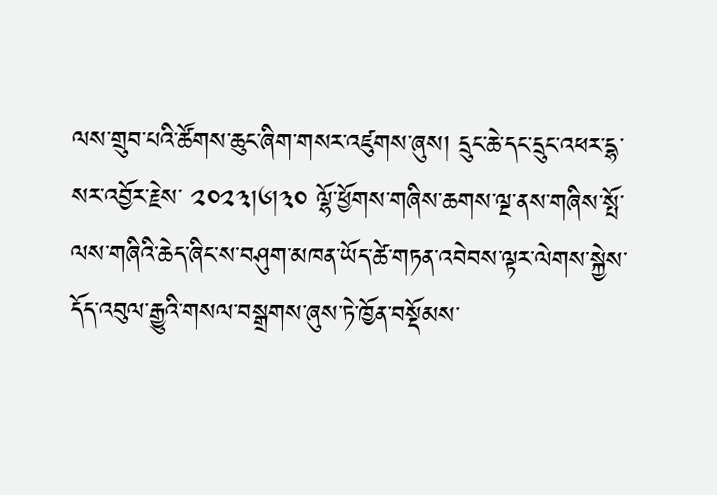ལས་གྲུབ་པའི་ཚོགས་ཆུང་ཞིག་གསར་འཛུགས་ཞུས། དྲུང་ཆེ་དང་དྲུང་འཕར་དྷ་སར་འབྱོར་རྗེས་ ༢༠༢༣།༦།༣༠ ལྷོ་ཕྱོགས་གཞིས་ཆགས་ལྔ་ནས་གཞིས་སྤོ་ལས་གཞིའི་ཆེད་ཞིང་ས་བཤུག་མཁན་ཡོད་ཚེ་གཏན་འབེབས་ལྟར་ལེགས་སྐྱེས་དོད་འབུལ་རྒྱུའི་གསལ་བསྒྲགས་ཞུས་ཏེ་ཁྱོན་བསྡོམས་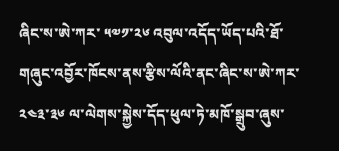ཞིང་ས་ཨེ་ཀར་ ༥༧༡་༢༦ འབུལ་འདོད་ཡོད་པའི་ཐོ་གཞུང་འབྱོར་ཁོངས་ནས་རྩིས་ལོའི་ནང་ཞིང་ས་ཨེ་ཀར་ ༢༤༣་༣༦ ལ་ལེགས་སྐྱེས་དོད་ཕུལ་ཏེ་མཁོ་སྒྲུབ་ཞུས་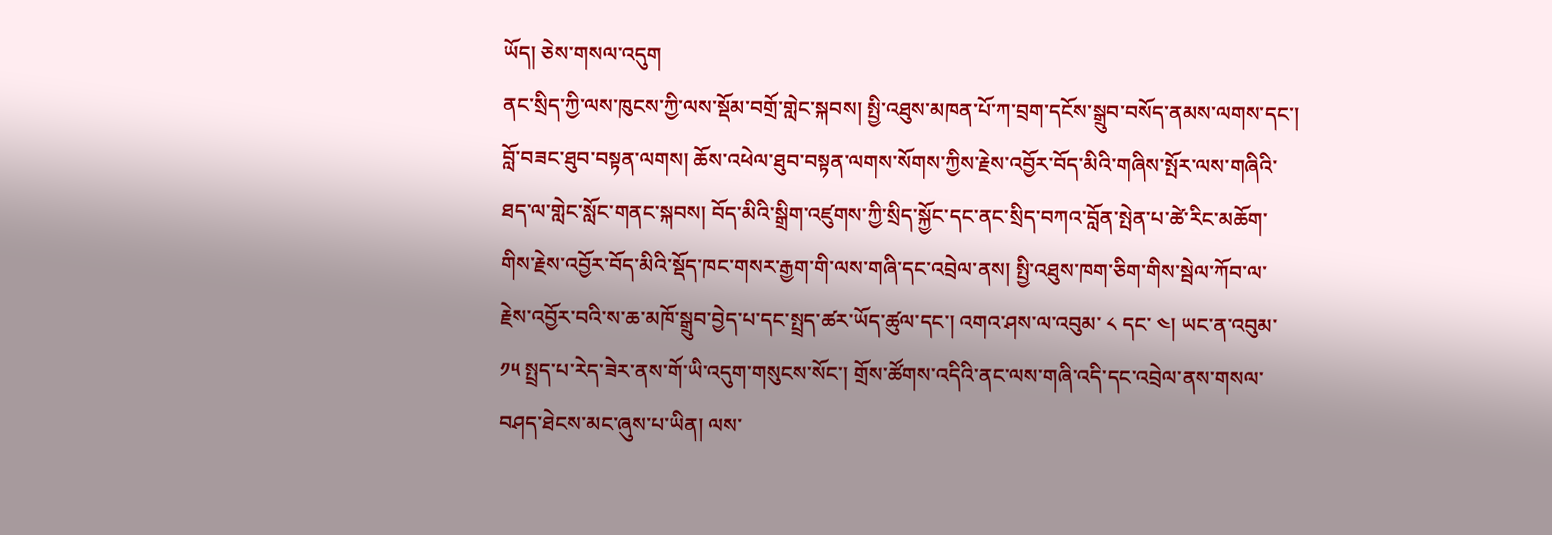ཡོད། ཅེས་གསལ་འདུག
ནང་སྲིད་ཀྱི་ལས་ཁུངས་ཀྱི་ལས་སྡོམ་བགྲོ་གླེང་སྐབས། སྤྱི་འཐུས་མཁན་པོ་ཀ་བྲག་དངོས་སྒྲུབ་བསོད་ནམས་ལགས་དང་། བློ་བཟང་ཐུབ་བསྟན་ལགས། ཆོས་འཕེལ་ཐུབ་བསྟན་ལགས་སོགས་ཀྱིས་རྗེས་འབྱོར་བོད་མིའི་གཞིས་སྤོར་ལས་གཞིའི་ཐད་ལ་གླེང་སློང་གནང་སྐབས། བོད་མིའི་སྒྲིག་འཛུགས་ཀྱི་སྲིད་སྐྱོང་དང་ནང་སྲིད་བཀའ་བློན་སྤེན་པ་ཚེ་རིང་མཆོག་གིས་རྗེས་འབྱོར་བོད་མིའི་སྡོད་ཁང་གསར་རྒྱག་གི་ལས་གཞི་དང་འབྲེལ་ནས། སྤྱི་འཐུས་ཁག་ཅིག་གིས་སྦེལ་ཀོབ་ལ་རྗེས་འབྱོར་བའི་ས་ཆ་མཁོ་སྒྲུབ་བྱེད་པ་དང་སྤྲད་ཚར་ཡོད་ཚུལ་དང་། འགའ་ཤས་ལ་འབུམ་ ༨ དང་ ༤། ཡང་ན་འབུམ་ ༡༥ སྤྲད་པ་རེད་ཟེར་ནས་གོ་ཡི་འདུག་གསུངས་སོང་། གྲོས་ཚོགས་འདིའི་ནང་ལས་གཞི་འདི་དང་འབྲེལ་ནས་གསལ་བཤད་ཐེངས་མང་ཞུས་པ་ཡིན། ལས་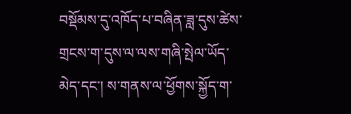བསྡོམས་དུ་འཁོད་པ་བཞིན་ཟླ་དུས་ཚེས་གྲངས་ག་དུས་ལ་ལས་གཞི་སྤེལ་ཡོད་མེད་དང་། ས་གནས་ལ་ཕྱོགས་སྐྱོད་ག་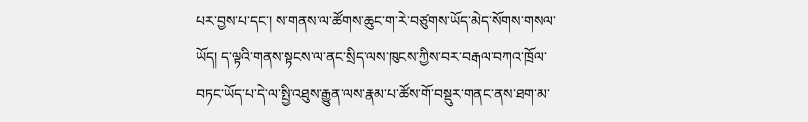པར་བྱས་པ་དང་། ས་གནས་ལ་ཚོགས་ཆུང་ག་རེ་བཙུགས་ཡོད་མེད་སོགས་གསལ་ཡོད། ད་ལྟའི་གནས་སྟངས་ལ་ནང་སྲིད་ལས་ཁུངས་ཀྱིས་བར་བརྒལ་བཀའ་ཁྲོལ་བཏང་ཡོད་པ་དེ་ལ་སྤྱི་འཐུས་རྒྱུན་ལས་རྣམ་པ་ཚོས་གོ་བསྡུར་གནང་ནས་ཐག་མ་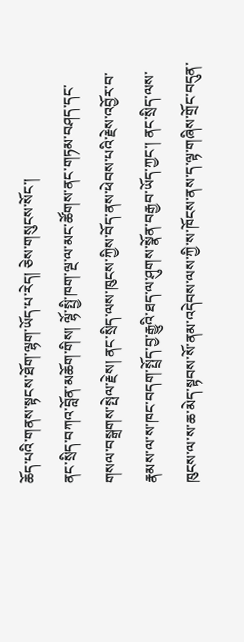ཆོད་པའི་གནས་སྟངས་ཐོག་ལྷག་ཡོད་པ་རེད། ཅེས་གསུངས་སོང་།
ནང་སྲིད་བཀའ་བློན་མཆོག་གིས། ལྷོ་སྤྱི་ཁག་ལྔ་ལ་མང་ཚོགས་ནང་གཏམ་བཤད་དང་གསལ་བསྒྲགས་སྤེལ་རྗེས། ནང་སྲིད་ལས་ཁུངས་ཀྱིས་བོད་ནས་ཕེབས་པའི་རྗེས་འབྱོར་བ་རྣམས་ལ་ས་ཁང་བདག་སྤྲོད་བྱ་རྒྱུའི་ཐད་ལ་ཤུགས་སྣོན་བརྒྱབ་ཡོད་ཀྱང་། ནང་སྲིད་ལས་ཁུངས་ལ་ས་ཆ་མེད་སྟབས་སོ་ནམ་འདེབས་ལས་ཀྱི་ས་ཁོངས་ནས་ད་ལྟ་གཞིས་གྲོང་བདུན་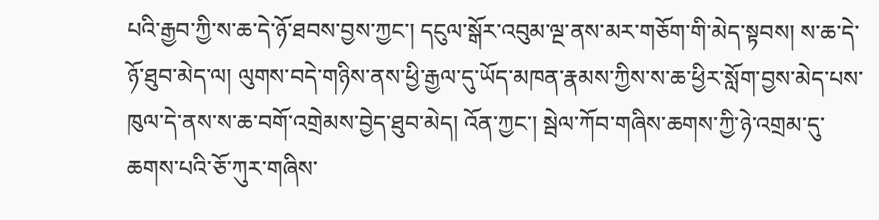པའི་རྒྱབ་ཀྱི་ས་ཆ་དེ་ཉོ་ཐབས་བྱས་ཀྱང་། དངུལ་སྒོར་འབུམ་ལྔ་ནས་མར་གཅོག་གི་མེད་སྟབས། ས་ཆ་དེ་ཉོ་ཐུབ་མེད་ལ། ལུགས་བདེ་གཉིས་ནས་ཕྱི་རྒྱལ་དུ་ཡོད་མཁན་རྣམས་ཀྱིས་ས་ཆ་ཕྱིར་སློག་བྱས་མེད་པས་ཁུལ་དེ་ནས་ས་ཆ་བགོ་འགྲེམས་བྱེད་ཐུབ་མེད། འོན་ཀྱང་། སྦེལ་ཀོབ་གཞིས་ཆགས་ཀྱི་ཉེ་འགྲམ་དུ་ཆགས་པའི་ཅོ་ཀུར་གཞིས་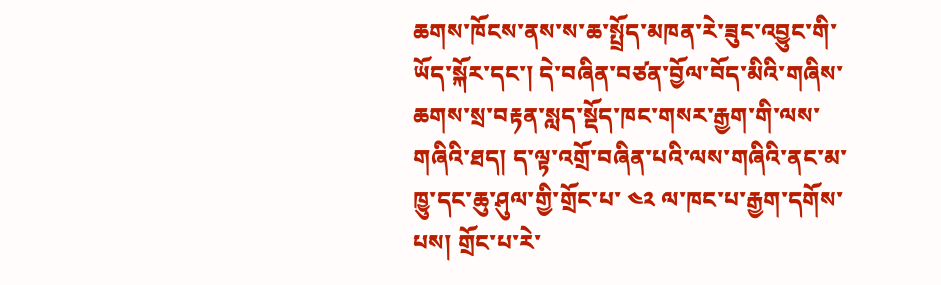ཆགས་ཁོངས་ནས་ས་ཆ་སྤྲོད་མཁན་རེ་ཟུང་འབྱུང་གི་ཡོད་སྐོར་དང་། དེ་བཞིན་བཙན་བྱོལ་བོད་མིའི་གཞིས་ཆགས་སྲ་བརྟན་སླད་སྡོད་ཁང་གསར་རྒྱག་གི་ལས་གཞིའི་ཐད། ད་ལྟ་འགྲོ་བཞིན་པའི་ལས་གཞིའི་ནང་མ་ཁྱུ་དང་ཆུ་ཤུལ་གྱི་གྲོང་པ་ ༤༢ ལ་ཁང་པ་རྒྱག་དགོས་པས། གྲོང་པ་རེ་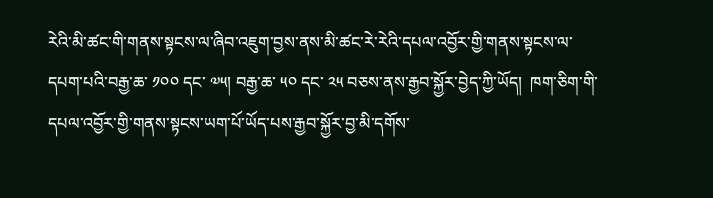རེའི་མི་ཚང་གི་གནས་སྟངས་ལ་ཞིབ་འཇུག་བྱས་ནས་མི་ཚང་རེ་རེའི་དཔལ་འབྱོར་གྱི་གནས་སྟངས་ལ་དཔག་པའི་བརྒྱ་ཆ་ ༡༠༠ དང་ ༧༥། བརྒྱ་ཆ་ ༥༠ དང་ ༢༥ བཅས་ནས་རྒྱབ་སྐྱོར་བྱེད་ཀྱི་ཡོད།  ཁག་ཅིག་གི་དཔལ་འབྱོར་གྱི་གནས་སྟངས་ཡག་པོ་ཡོད་པས་རྒྱབ་སྐྱོར་བྱ་མི་དགོས་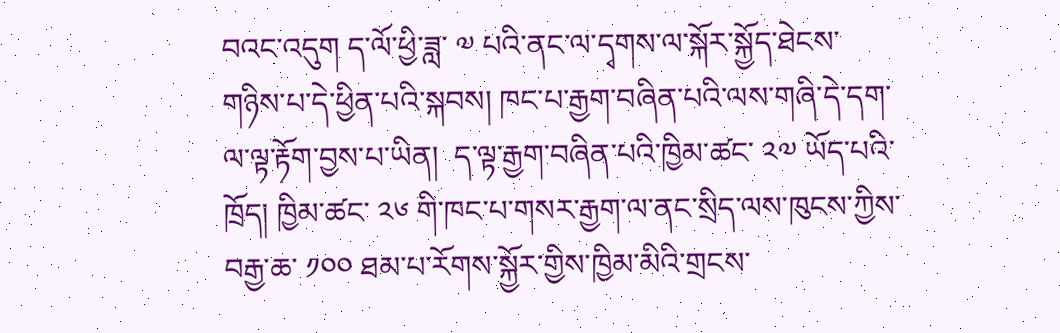བའང་འདུག ད་ལོ་ཕྱི་ཟླ་ ༧ པའི་ནང་ལ་དྭགས་ལ་སྐོར་སྐྱོད་ཐེངས་གཉིས་པ་དེ་ཕྱིན་པའི་སྐབས། ཁང་པ་རྒྱག་བཞིན་པའི་ལས་གཞི་དེ་དག་ལ་ལྟ་རྟོག་བྱས་པ་ཡིན།  ད་ལྟ་རྒྱག་བཞིན་པའི་ཁྱིམ་ཚང་ ༢༧ ཡོད་པའི་ཁྲོད། ཁྱིམ་ཚང་ ༢༦ གི་ཁང་པ་གསར་རྒྱག་ལ་ནང་སྲིད་ལས་ཁུངས་ཀྱིས་བརྒྱ་ཆ་ ༡༠༠ ཐམ་པ་རོགས་སྐྱོར་གྱིས་ཁྱིམ་མིའི་གྲངས་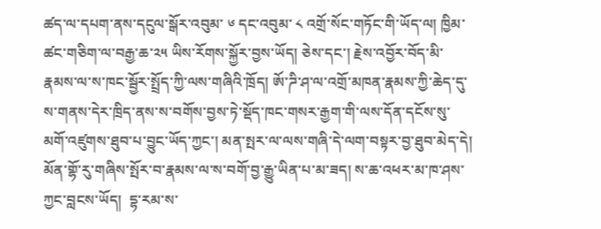ཚད་ལ་དཔག་ནས་དངུལ་སྒོར་འབུམ་ ༦ དང་འབུམ་ ༨ འགྲོ་སོང་གཏོང་གི་ཡོད་ལ། ཁྱིམ་ཚང་གཅིག་ལ་བརྒྱ་ཆ་༢༥ ཡིས་རོགས་སྐྱོར་བྱས་ཡོད། ཅེས་དང་། རྗེས་འབྱོར་བོད་མི་རྣམས་ལ་ས་ཁང་སྦྱོར་སྤྲོད་ཀྱི་ལས་གཞིའི་ཁྲོད། ཨོ་ཌི་ཤ་ལ་འགྲོ་མཁན་རྣམས་ཀྱི་ཆེད་དུ་ས་གནས་དེར་ཁྲིད་ནས་ས་བགོས་བྱས་ཏེ་སྡོད་ཁང་གསར་རྒྱག་གི་ལས་དོན་དངོས་སུ་མགོ་འཛུགས་ཐུབ་པ་བྱུང་ཡོད་ཀྱང་། མན་སྤར་ལ་ལས་གཞི་དེ་ལག་བསྟར་བྱ་ཐུབ་མེད་དེ།  མོན་གྷོ་རུ་གཞིས་སྤོར་བ་རྣམས་ལ་ས་བགོ་བྱ་རྒྱུ་ཡིན་པ་མ་ཟད། ས་ཆ་འཕར་མ་ཁ་ཤས་ཀྱང་བླངས་ཡོད།  དྷ་རམ་ས་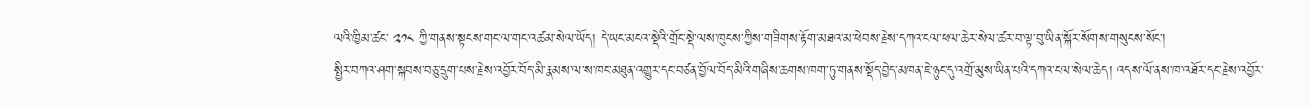ལའི་ཁྱིམ་ཚང་ ༢༡༨ ཀྱི་གནས་སྟངས་གང་ལ་གང་འཚམ་སེལ་ཡོད། དེ་ཡང་མངའ་སྡེའི་གྲོང་སྡེ་ལས་ཁུངས་ཀྱིས་གཟིགས་རྟོག་མཐའ་མ་ཕེབས་རྗེས་དཀའ་ངལ་ཕལ་ཆེར་སེལ་ཚར་བ་ལྟ་བུ་ཡིན་སྐོར་སོགས་གསུངས་སོང་།
སྤྱིར་བཀའ་ཤག་སྐབས་བཅུ་དྲུག་པས་རྗེས་འབྱོར་བོད་མི་རྣམས་ལ་ས་ཁང་མཐུན་འགྱུར་དང་བཙན་བྱོལ་བོད་མིའི་གཞིས་ཆགས་ཁག་ཏུ་གནས་སྡོད་བྱེད་མཁན་ཇེ་ཉུང་དུ་འགྲོ་མུས་ཡིན་པའི་དཀའ་ངལ་སེལ་ཆེད། འདས་ལོ་ནས་ཁ་འཐོར་དང་རྗེས་འབྱོར་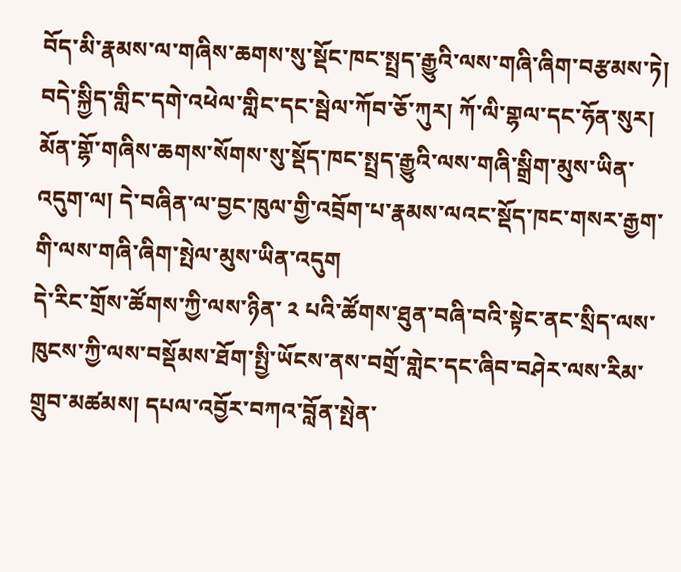བོད་མི་རྣམས་ལ་གཞིས་ཆགས་སུ་སྡོང་ཁང་སྤྲད་རྒྱུའི་ལས་གཞི་ཞིག་བརྩམས་ཏེ།  བདེ་སྐྱིད་གླིང་དགེ་འཕེལ་གླིང་དང་སྦེལ་ཀོབ་ཅོ་ཀུར། ཀོ་ལི་གྷལ་དང་ཧོན་སུར། མོན་གྷོ་གཞིས་ཆགས་སོགས་སུ་སྡོད་ཁང་སྤྲད་རྒྱུའི་ལས་གཞི་སྒྲིག་མུས་ཡིན་འདུག་ལ། དེ་བཞིན་ལ་བྱང་ཁུལ་གྱི་འབྲོག་པ་རྣམས་ལའང་སྡོད་ཁང་གསར་རྒྱག་གི་ལས་གཞི་ཞིག་སྤེལ་མུས་ཡིན་འདུག
དེ་རིང་གྲོས་ཚོགས་ཀྱི་ལས་ཉིན་ ༢ པའི་ཚོགས་ཐུན་བཞི་བའི་སྟེང་ནང་སྲིད་ལས་ཁུངས་ཀྱི་ལས་བསྡོམས་ཐོག་སྤྱི་ཡོངས་ནས་བགྲོ་གླེང་དང་ཞིབ་བཤེར་ལས་རིམ་གྲུབ་མཚམས། དཔལ་འབྱོར་བཀའ་བློན་སྤེན་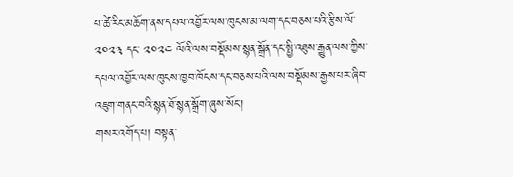པ་ཚེ་རིང་མཆོག་ནས་དཔལ་འབྱོར་ལས་ཁུངས་མ་ལག་དང་བཅས་པའི་རྩིས་ལོ་ ༢༠༢༣ དང་ ༢༠༢༤ ལོའི་ལས་བསྡོམས་སྙན་སྒྲོན་དང་སྤྱི་འཐུས་རྒྱུན་ལས་ཀྱིས་དཔལ་འབྱོར་ལས་ཁུངས་ཁྱབ་ཁོངས་དང་བཅས་པའི་ལས་བསྡོམས་རྒྱས་པར་ཞིབ་འཇུག་གནང་བའི་སྙན་ཐོ་སྙན་སྒྲོག་ཞུས་སོང་།
གསར་འགོད་པ། བསྟན་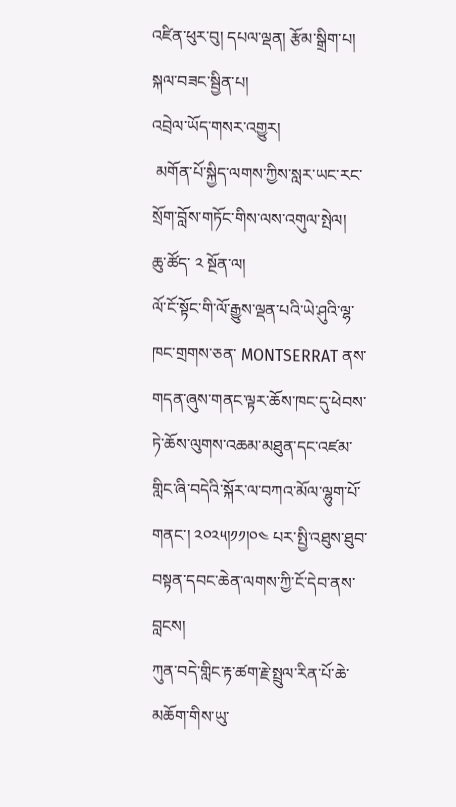འཛིན་ཕུར་བུ། དཔལ་ལྡན། རྩོམ་སྒྲིག་པ། སྐལ་བཟང་སྦྱིན་པ།
འབྲེལ་ཡོད་གསར་འགྱུར།
 མགོན་པོ་སྐྱིད་ལགས་ཀྱིས་སླར་ཡང་རང་སྲོག་བློས་གཏོང་གིས་ལས་འགུལ་སྤེལ།
ཆུ་ཚོད་ ༢ སྔོན་ལ།
ལོ་ངོ་སྟོང་གི་ལོ་རྒྱུས་ལྡན་པའི་ཡེ་ཤུའི་ལྷ་ཁང་གྲགས་ཅན་ MONTSERRAT ནས་གདན་ཞུས་གནང་ལྟར་ཆོས་ཁང་དུ་ཕེབས་ཏེ་ཆོས་ལུགས་འཆམ་མཐུན་དང་འཛམ་གླིང་ཞི་བདེའི་སྐོར་ལ་བཀའ་མོལ་ལྷུག་པོ་གནང་། ༢༠༢༥།༡༡།༠༤ པར་སྤྱི་འཐུས་ཐུབ་བསྟན་དབང་ཆེན་ལགས་ཀྱི་ངོ་དེབ་ནས་བླངས།
ཀུན་བདེ་གླིང་རྟ་ཚག་རྗེ་སྤྲུལ་རིན་པོ་ཆེ་མཆོག་གིས་ཡུ་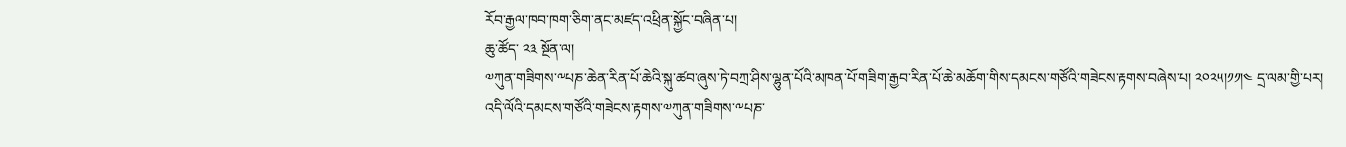རོབ་རྒྱལ་ཁབ་ཁག་ཅིག་ནང་མཛད་འཕྲིན་སྐྱོང་བཞིན་པ།
ཆུ་ཚོད་ ༢༣ སྔོན་ལ།
༧ཀུན་གཟིགས་༸པཎ་ཆེན་རིན་པོ་ཆེའི་སྐུ་ཚབ་ཞུས་ཏེ་བཀྲ་ཤིས་ལྷུན་པོའི་མཁན་པོ་གཟིག་རྒྱབ་རིན་པོ་ཆེ་མཆོག་གིས་དམངས་གཙོའི་གཟེངས་རྟགས་བཞེས་པ། ༢༠༢༥།༡༡།༤ དྲ་ལམ་གྱི་པར།
འདི་ལོའི་དམངས་གཙོའི་གཟེངས་རྟགས་༧ཀུན་གཟིགས་༸པཎ་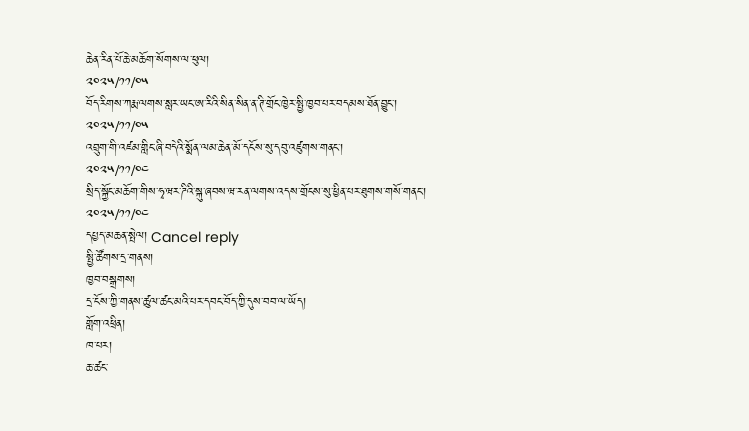ཆེན་རིན་པོ་ཆེ་མཆོག་སོགས་ལ་ཕུལ།
༢༠༢༥/༡༡/༠༥
བོད་རིགས་ཀརྨ་ལགས་སླར་ཡང་ཨ་རིའི་སིན་སིན་ན་ཊི་གྲོང་ཁྱེར་སྤྱི་ཁྱབ་པར་བདམས་ཐོན་བྱུང་།
༢༠༢༥/༡༡/༠༥
འབྲུག་གི་འཛམ་གླིང་ཞི་བདེའི་སྨོན་ལམ་ཆེན་མོ་དངོས་སུ་དབུ་འཛུགས་གནང་།
༢༠༢༥/༡༡/༠༤
སྲིད་སྐྱོང་མཆོག་གིས་ཧྭ་ཝར་ཌིའི་སྐུ་ཞབས་ཝ་རན་ལགས་འདས་གྲོངས་སུ་ཕྱིན་པར་ཐུགས་གསོ་གནང་།
༢༠༢༥/༡༡/༠༤
དཔྱད་མཆན་སྤེལ། Cancel reply
སྤྱི་ཚོགས་དྲ་གནས།
ཁྱབ་བསྒྲགས།
དྲ་ངོས་ཀྱི་གནས་ཚུལ་ཚང་མའི་པར་དབང་བོད་ཀྱི་དུས་བབ་ལ་ཡོད།
གློག་འཕྲིན།
ཁ་པར།
ཆ་ཚང་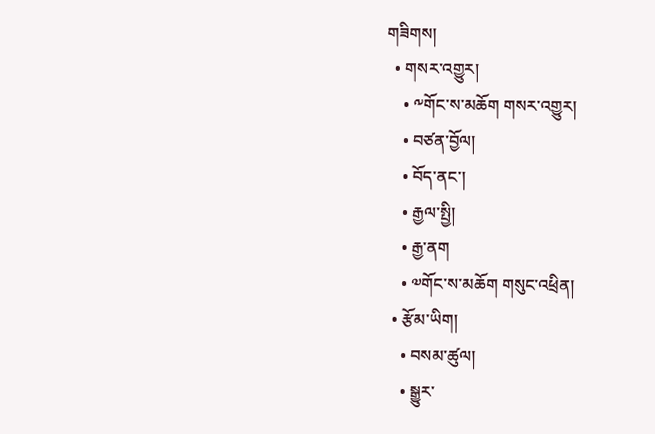གཟིགས།
  • གསར་འགྱུར།
    • ༸གོང་ས་མཆོག གསར་འགྱུར།
    • བཙན་བྱོལ།
    • བོད་ནང་།
    • རྒྱལ་སྤྱི།
    • རྒྱ་ནག
    • ༧གོང་ས་མཆོག གསུང་འཕྲིན།
  • རྩོམ་ཡིག།
    • བསམ་ཚུལ།
    • སྒྱུར་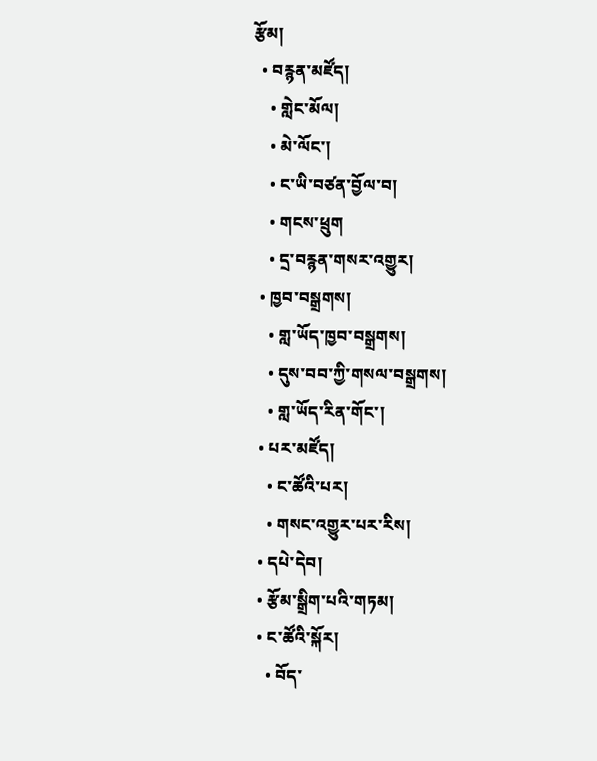རྩོམ།
  • བརྙན་མཛོད།
    • གླེང་མོལ།
    • མེ་ལོང་།
    • ང་ཡི་བཙན་བྱོལ་བ།
    • གངས་ཕྲུག
    • དྲ་བརྙན་གསར་འགྱུར།
  • ཁྱབ་བསྒྲགས།
    • གླ་ཡོད་ཁྱབ་བསྒྲགས།
    • དུས་བབ་ཀྱི་གསལ་བསྒྲགས།
    • གླ་ཡོད་རིན་གོང་།
  • པར་མཛོད།
    • ང་ཚོའི་པར།
    • གསང་འགྱུར་པར་རིས།
  • དཔེ་དེབ།
  • རྩོམ་སྒྲིག་པའི་གཏམ།
  • ང་ཚོའི་སྐོར།
    • བོད་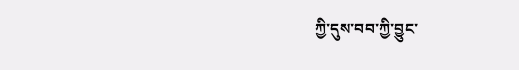ཀྱི་དུས་བབ་ཀྱི་བྱུང་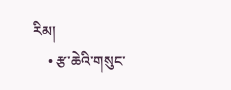རིམ།
    • རྩ་ཆེའི་གསུང་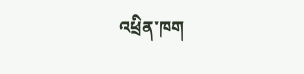འཕྲིན་ཁག